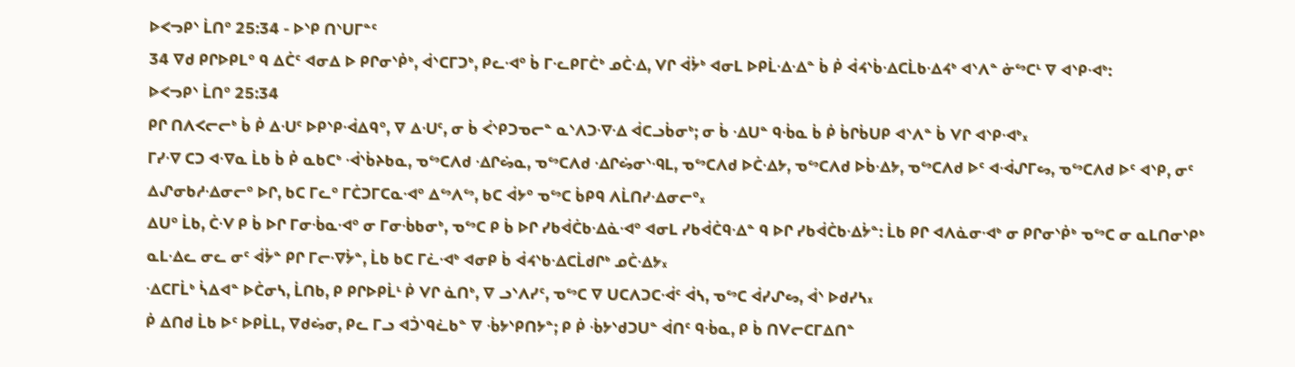ᐅᐸᓓᑭᔅ ᒫᑎᐤ 25:34 - ᐅᔅᑭ ᑎᔅᑌᒥᓐᑦ
34 ᐁᑯ ᑭᒋᐅᑭᒪᐤ ᑫ ᐃᑖᑦ ᐊᓂᐃ ᐅ ᑭᒋᓂᔅᑮᒃ, ᐋᔅᑕᒥᑐᒃ, ᑭᓚᐗᐤ ᑳ ᒥᓦᑭᒥᑖᒃ ᓄᑖᐎ, ᐯᒋ ᐋᔮᒃ ᐊᓂᒪ ᐅᑭᒫᐎᐎᓐ ᑳ ᑮ ᐋᔦᔅᑳᐎᑕᒫᑲᐎᔦᒃ ᐊᔅᐱᓐ ᓃᔥᑕᒻ ᐁ ᐊᔅᑭᐗᒃ:
ᐅᐸᓓᑭᔅ ᒫᑎᐤ 25:34
ᑭᒋ ᑎᐱᐸᓕᓕᒃ ᑳ ᑮ ᐃᑗᑦ ᐅᑭᔅᑭᐙᐃᑫᐤ, ᐁ ᐃᑗᑦ, ᓂ ᑳ ᐹᔅᑭᑐᓀᓕᓐ ᓇᔅᐱᑐᐌᐎ ᐋᑕᓗᑳᓂᒃ; ᓂ ᑳ ᐎᑌᓐ ᑫᒀᓇ ᑳ ᑮ ᑳᒋᑳᑌᑭ ᐊᔅᐱᓐ ᑳ ᐯᒋ ᐊᔅᑭᐗᒃ᙮
ᒥᓯᐌ ᑕᑐ ᐊᐌᓇ ᒫᑲ ᑳ ᑮ ᓇᑲᑕᒃ ᐙᔅᑳᔨᑲᓇ, ᓀᔥᑕᐱᑯ ᐎᒋᔖᓇ, ᓀᔥᑕᐱᑯ ᐎᒋᔖᓂᔅᑴᒪ, ᓀᔥᑕᐱᑯ ᐅᑖᐎᔭ, ᓀᔥᑕᐱᑯ ᐅᑳᐎᔭ, ᓀᔥᑕᐱᑯ ᐅᑦ ᐊᐙᔑᒥᔕ, ᓀᔥᑕᐱᑯ ᐅᑦ ᐊᔅᑭ, ᓂᑦ ᐃᔑᓂᑲᓱᐎᓂᓕᐤ ᐅᒋ, ᑲᑕ ᒥᓚᐤ ᒥᑖᑐᒥᑕᓇᐗᐤ ᐃᔥᐱᔥ, ᑲᑕ ᐋᔭᐤ ᓀᔥᑕ ᑳᑭᑫ ᐱᒫᑎᓯᐎᓂᓕᐤ᙮
ᐃᑌᐤ ᒫᑲ, ᑖᐺ ᑭ ᑳ ᐅᒋ ᒥᓂᒀᓇᐗᐤ ᓂ ᒥᓂᒀᑲᓂᒃ, ᓀᔥᑕ ᑭ ᑳ ᐅᒋ ᓯᑲᐋᑖᑲᐎᓈᐗᐤ ᐊᓂᒪ ᓯᑲᐋᑖᑫᐎᓐ ᑫ ᐅᒋ ᓯᑲᐋᑖᑲᐎᔮᓐ: ᒫᑲ ᑭᒋ ᐊᐱᓈᓂᐗᒃ ᓂ ᑭᒋᓂᔅᑮᒃ ᓀᔥᑕ ᓂ ᓇᒪᑎᓂᔅᑭᒃ ᓇᒪᐎᓚ ᓂᓚ ᓂᑦ ᐋᔮᓐ ᑭᒋ ᒥᓕᐌᔮᓐ, ᒫᑲ ᑲᑕ ᒥᓛᐗᒃ ᐊᓂᑭ ᑳ ᐋᔦᔅᑲᐎᑕᒫᑯᒋᒃ ᓄᑖᐎᔭ᙮
ᐎᑕᒥᒫᒃ ᓵᐃᐊᓐ ᐅᑖᓂᓴ, ᒫᑎᑲ, ᑭ ᑭᒋᐅᑭᒫᒻ ᑮ ᐯᒋ ᓈᑎᒃ, ᐁ ᓗᔅᐱᓯᑦ, ᓀᔥᑕ ᐁ ᑌᑕᐱᑐᑕᐙᑦ ᐋᓴ, ᓀᔥᑕ ᐋᓯᔑᔕ, ᐋᔅ ᐅᑯᓯᓴ᙮
ᑮ ᐃᑎᑯ ᒫᑲ ᐅᑦ ᐅᑭᒫᒪ, ᐁᑯᔖᓂ, ᑭᓚ ᒥᓗ ᐊᑑᔅᑫᓛᑲᓐ ᐁ ᒀᔭᔅᑭᑎᔭᓐ; ᑭ ᑮ ᒀᔭᔅᑯᑐᑌᓐ ᐋᑎᑦ ᑫᒀᓇ, ᑭ ᑳ ᑎᐯᓕᑕᒥᐃᑎᓐ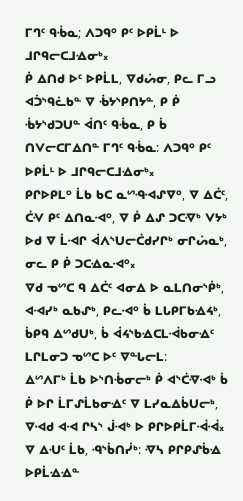ᒥᒉᑦ ᑫᒀᓇ; ᐱᑐᑫᐤ ᑭᑦ ᐅᑭᒫᒻ ᐅ ᒧᒋᑫᓕᑕᒧᐎᓂᒃ᙮
ᑮ ᐃᑎᑯ ᐅᑦ ᐅᑭᒫᒪ, ᐁᑯᔖᓂ, ᑭᓚ ᒥᓗ ᐊᑑᔅᑫᓛᑲᓐ ᐁ ᒀᔭᔅᑭᑎᔭᓐ, ᑭ ᑮ ᒀᔭᔅᑯᑐᑌᓐ ᐋᑎᑦ ᑫᒀᓇ, ᑭ ᑳ ᑎᐯᓕᑕᒥᐃᑎᓐ ᒥᒉᑦ ᑫᒀᓇ: ᐱᑐᑫᐤ ᑭᑦ ᐅᑭᒫᒻ ᐅ ᒧᒋᑫᓕᑕᒧᐎᓂᒃ᙮
ᑭᒋᐅᑭᒪᐤ ᒫᑲ ᑲᑕ ᓇᔥᑴᐗᔑᐁᐤ, ᐁ ᐃᑖᑦ, ᑖᐺ ᑭᑦ ᐃᑎᓇᐗᐤ, ᐁ ᑮ ᐃᔑ ᑐᑕᐌᒃ ᐯᔭᒃ ᐅᑯ ᐁ ᒫᐗᒋ ᐋᐱᔅᑌᓕᑖᑯᓯᒋᒃ ᓂᒋᔖᓇᒃ, ᓂᓚ ᑭ ᑮ ᑐᑕᐎᓇᐗᐤ᙮
ᐁᑯ ᓀᔥᑕ ᑫ ᐃᑖᑦ ᐊᓂᐃ ᐅ ᓇᒪᑎᓂᔅᑮᒃ, ᐊᐗᓯᒃ ᓇᑲᔑᒃ, ᑭᓚᐗᐤ ᑳ ᒪᒐᑭᒥᑲᐎᔦᒃ, ᑳᑭᑫ ᐃᔥᑯᑌᒃ, ᑳ ᐋᔦᔅᑲᐎᑕᒪᐙᑲᓂᐎᑦ ᒪᒋᒪᓂᑐ ᓀᔥᑕ ᐅᑦ ᐁᓐᒐᓕᒪ:
ᐃᔥᐱᒥᒃ ᒫᑲ ᐅᔅᑎᒀᓂᓕᒃ ᑮ ᐊᔅᑖᐌᐗᒃ ᑳ ᑮ ᐅᒋ ᒫᒥᔑᒫᑲᓂᐎᑦ ᐁ ᒪᓯᓇᐃᑳᑌᓕᒃ, ᐁᐗᑯ ᐊᐗ ᒋᓴᔅ ᒎᐗᒃ ᐅ ᑭᒋᐅᑭᒫᒥᐙᐙ᙮
ᐁ ᐃᑗᑦ ᒫᑲ, ᑴᔅᑳᑎᓰᒃ: ᐌᓴ ᑭᒋᑭᔑᑳᐎ ᐅᑭᒫᐎᐎᓐ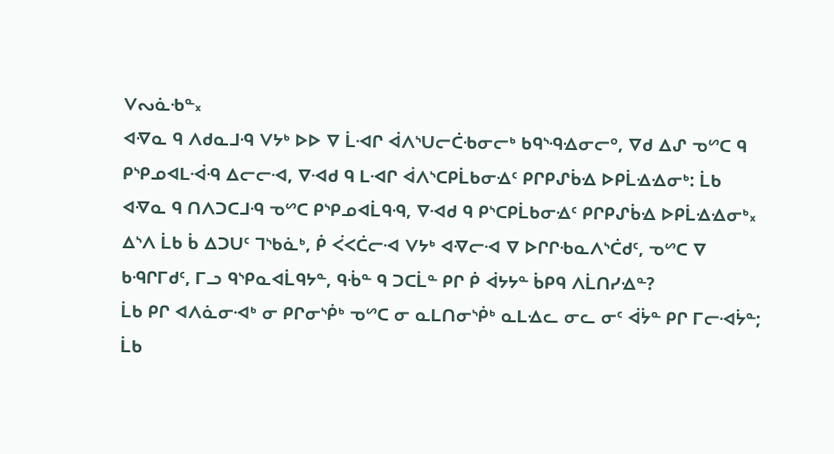ᐯᔓᓈᑾᓐ᙮
ᐊᐌᓇ ᑫ ᐱᑯᓇᒧᑴ ᐯᔭᒃ ᐅᐅ ᐁ ᒫᐗᒋ ᐋᐱᔅᑌᓕᑖᑾᓂᓕᒃ ᑲᑫᔅᑴᐎᓂᓕᐤ, ᐁᑯ ᐃᔑ ᓀᔥᑕ ᑫ ᑭᔅᑭᓄᐊᒪᐙᑴ ᐃᓕᓕᐗ, ᐁᐗᑯ ᑫ ᒪᐗᒋ ᐋᐱᔅᑕᑭᒫᑲᓂᐎᑦ ᑭᒋᑭᔑᑳᐎ ᐅᑭᒫᐎᐎᓂᒃ: ᒫᑲ ᐊᐌᓇ ᑫ ᑎᐱᑐᑕᒧᑴ ᓀᔥᑕ ᑭᔅᑭᓄᐊᒫᑫᑴ, ᐁᐗᑯ ᑫ ᑭᔅᑕᑭᒫᑲᓂᐎᑦ ᑭᒋᑭᔑᑳᐎ ᐅᑭᒫᐎᐎᓂᒃ᙮
ᐃᔅᐱ ᒫᑲ ᑳ ᐃᑐᑌᑦ ᒣᔅᑲᓈᒃ, ᑮ ᐹᐸᑖᓕᐗ ᐯᔭᒃ ᐊᐌᓕᐗ ᐁ ᐅᒋᒋᑾᓇᐱᔅᑖᑯᑦ, ᓀᔥᑕ ᐁ ᑲᑴᒋᒥᑯᑦ, ᒥᓗ ᑫᔅᑭᓇᐊᒫᑫᔭᓐ, ᑫᒀᓐ ᑫ ᑐᑕᒫᓐ ᑭᒋ ᑮ ᐋᔭᔭᓐ ᑳᑭᑫ ᐱᒫᑎᓯᐎᓐ?
ᒫᑲ ᑭᒋ ᐊᐱᓈᓂᐗᒃ ᓂ ᑭᒋᓂᔅᑮᒃ ᓀᔥᑕ ᓂ ᓇᒪᑎᓂᔅᑮᒃ ᓇᒪᐎᓚ ᓂᓚ ᓂᑦ ᐋᔮᓐ ᑭᒋ ᒥᓕᐗᔮᓐ; ᒫᑲ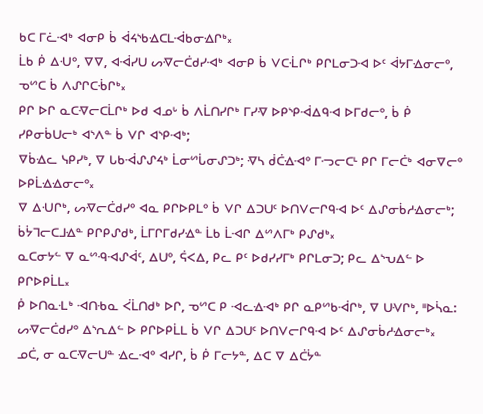ᑲᑕ ᒥᓛᐗᒃ ᐊᓂᑭ ᑳ ᐋᔦᔅᑲᐎᑕᒪᐙᑲᓂᐎᒋᒃ᙮
ᒫᑲ ᑮ ᐃᑗᐤ, ᐁᐁ, ᐊᐙᓯᑌ ᔕᐌᓕᑖᑯᓯᐗᒃ ᐊᓂᑭ ᑳ ᐯᑕᒸᒋᒃ ᑭᒋᒪᓂᑐᐗ ᐅᑦ ᐋᔭᒥᐎᓂᓕᐤ, ᓀᔥᑕ ᑳ ᐱᔑᒋᑕᒀᒋᒃ᙮
ᑭᒋ ᐅᒋ ᓇᑕᐌᓕᑕᒫᒋᒃ ᐅᑯ ᐊᓄᒡ ᑳ ᐱᒫᑎᓯᒋᒃ ᒥᓯᐌ ᐅᑭᔅᑭᐙᐃᑫᐗ ᐅᒥᑯᓕᐤ, ᑳ ᑮ ᓯᑭᓂᑳᑌᓕᒃ ᐊᔅᐱᓐ ᑳ ᐯᒋ ᐊᔅᑭᐗᒃ;
ᐁᑳᐎᓚ ᓭᑭᓯᒃ, ᐁ ᒐᑲᐙᔑᔑᔦᒃ ᒫᓂᔥᒑᓂᔑᑐᒃ; ᐌᓴ ᑰᑖᐎᐗᐤ ᒥᓜᓕᑕᒻ ᑭᒋ ᒥᓕᑖᒃ ᐊᓂᐁᓕᐤ ᐅᑭᒫᐎᐎᓂᓕᐤ᙮
ᐁ ᐃᑗᒋᒃ, ᔕᐌᓕᑖᑯᓯᐤ ᐊᓇ ᑭᒋᐅᑭᒪᐤ ᑳ ᐯᒋ ᐃᑐᑌᑦ ᐅᑎᐯᓕᒋᑫᐗ ᐅᑦ ᐃᔑᓂᑳᓱᐎᓂᓕᒃ; ᑳᔮᒣᓕᑕᒧᐎᓐ ᑭᒋᑭᔑᑯᒃ, ᒫᒥᒋᒥᑯᓯᐎᓐ ᒫᑲ ᒫᐗᒋ ᐃᔥᐱᒥᒃ ᑭᔑᑯᒃ᙮
ᓇᑕᓂᔭᓪ ᐁ ᓇᔥᑴᐗᔑᐋᑦ, ᐃᑌᐤ, ᕌᐸᐃ, ᑭᓚ ᑭᑦ ᐅᑯᓯᓯᒥᒃ ᑭᒋᒪᓂᑐ; ᑭᓚ ᐃᔅᕃᐃᓪ ᐅ ᑭᒋᐅᑭᒫᒪ᙮
ᑮ ᐅᑎᓇᒶᒃ ᐗᑎᑾᓇ ᐹᒫᑎᑯᒃ ᐅᒋ, ᓀᔥᑕ ᑭ ᐗᓚᐎᐗᒃ ᑭᒋ ᓇᑭᔥᑲᐙᒋᒃ, ᐁ ᑌᐺᒋᒃ, ᐦᐅᓵᓇ: ᔕᐌᓕᑖᑯᓯᐤ ᐃᔅᕆᐃᓪ ᐅ ᑭᒋᐅᑭᒫᒪ ᑳ ᐯᒋ ᐃᑐᑌᑦ ᐅᑎᐯᓕᒋᑫᐗ ᐅᑦ ᐃᔑᓂᑳᓱᐎᓂᓕᒃ᙮
ᓄᑖ, ᓂ ᓇᑕᐌᓕᑌᓐ ᐎᓚᐗᐤ ᐊᓯᒋ, ᑳ ᑮ ᒥᓕᔭᓐ, ᐃᑕ ᐁ ᐃᑖᔮᓐ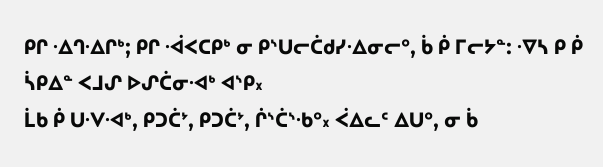ᑭᒋ ᐎᒉᐎᒋᒃ; ᑭᒋ ᐙᐸᑕᑭᒃ ᓂ ᑭᔅᑌᓕᑖᑯᓯᐎᓂᓕᐤ, ᑳ ᑮ ᒥᓕᔭᓐ: ᐌᓴ ᑭ ᑮ ᓵᑭᐃᓐ ᐸᒧᔑ ᐅᔑᑖᓂᐗᒃ ᐊᔅᑭ᙮
ᒫᑲ ᑮ ᑌᐺᐗᒃ, ᑭᑐᑖᔾ, ᑭᑐᑖᔾ, ᒌᔅᑖᔅᑾᐤ᙮ ᐹᐃᓚᑦ ᐃᑌᐤ, ᓂ ᑳ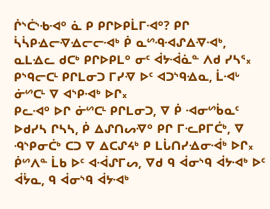ᒌᔅᑖᔅᑾᐗᐤ ᓈ ᑭ ᑭᒋᐅᑭᒫᒥᐗᐤ? ᑭᒋ ᓵᓵᑭᐎᓕᐌᐎᓕᓕᐗᒃ ᑮ ᓇᔥᑴᐗᔑᐃᐌᐗᒃ, ᓇᒪᐎᓚ ᑯᑕᒃ ᑭᒋᐅᑭᒪᐤ ᓂᑦ ᐋᔭᐙᓈᓐ ᐱᑯ ᓯᓴᕐ᙮
ᑭᔅᑫᓕᑕᒻ ᑭᒋᒪᓂᑐ ᒥᓯᐌ ᐅᑦ ᐊᑐᔅᑫᐎᓇ, ᒫᐗᒡ ᓃᔥᑕᒻ ᐁ ᐊᔅᑭᐗᒃ ᐅᒋ᙮
ᑭᓚᐗᐤ ᐅᒋ ᓃᔥᑕᒻ ᑭᒋᒪᓂᑐ, ᐁ ᑮ ᐗᓂᔥᑳᓇᑦ ᐅᑯᓯᓴ ᒋᓴᓴ, ᑮ ᐃᔑᑎᔕᐌᐤ ᑭᒋ ᒥᓦᑭᒥᑖᒃ, ᐁ ᑴᔅᑭᓂᑖᒃ ᑕᑐ ᐁ ᐃᑕᔑᔦᒃ ᑭ ᒪᒑᑎᓯᐎᓂᐙᒃ ᐅᒋ᙮
ᑮᔥᐱᓐ ᒫᑲ ᐅᑦ ᐊᐙᔑᒥᔕ, ᐁᑯ ᑫ ᐋᓂᔅᑫ ᐋᔭᐗᒃ ᐅᑦ ᐋᔮᓇ, ᑫ ᐋᓂᔅᑫ ᐋᔭᐗᒃ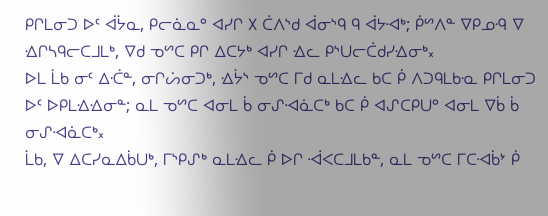ᑭᒋᒪᓂᑐ ᐅᑦ ᐋᔮᓇ, ᑭᓕᓈᓇᐤ ᐊᓯᒋ ᙭ ᑖᐱᔅᑯ ᐋᓂᔅᑫ ᑫ ᐋᔭᐗᒃ; ᑮᔥᐱᓐ ᐁᑭᓄᑴ ᐁ ᐎᒋᓴᑫᓕᑕᒧᒪᒃ, ᐁᑯ ᓀᔥᑕ ᑭᒋ ᐃᑕᔭᒃ ᐊᓯᒋ ᐎᓚ ᑭᔅᑌᓕᑖᑯᓯᐎᓂᒃ᙮
ᐅᒪ ᒫᑲ ᓂᑦ ᐃᑣᓐ, ᓂᒋᔖᓂᑐᒃ, ᐎᔮᔅ ᓀᔥᑕ ᒥᑯ ᓇᒪᐎᓚ ᑲᑕ ᑮ ᐱᑐᑫᒪᑲᓋ ᑭᒋᒪᓂᑐ ᐅᑦ ᐅᑭᒪᐎᐎᓂᓐ; ᓇᒪ ᓀᔥᑕ ᐊᓂᒪ ᑳ ᓂᔑᐗᓈᑕᒃ ᑲᑕ ᑮ ᐊᔑᑕᑭᑌᐤ ᐊᓂᒪ ᐁᑳ ᑳ ᓂᔑᐗᓈᑕᒃ᙮
ᒫᑲ, ᐁ ᐃᑕᓯᓇᐃᑳᑌᒃ, ᒥᔅᑭᔑᒃ ᓇᒪᐎᓚ ᑮ ᐅᒋ ᐙᐸᑕᒧᒪᑲᓐ, ᓇᒪ ᓀᔥᑕ ᒥᑕᐗᑳᔾ ᑮ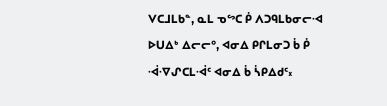ᐯᑕᒧᒪᑲᓐ, ᓇᒪ ᓀᔥᑕ ᑮ ᐱᑐᑫᒪᑲᓂᓕᐗ ᐅᑌᐃᒃ ᐃᓕᓕᐤ, ᐊᓂᐃ ᑭᒋᒪᓂᑐ ᑳ ᑮ ᐙᐌᔑᑕᒪᐙᑦ ᐊᓂᐃ ᑳ ᓵᑭᐃᑯᑦ᙮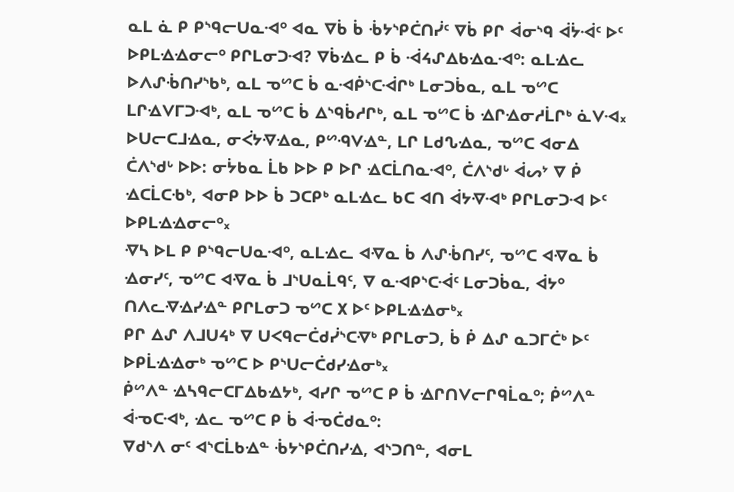ᓇᒪ ᓈ ᑭ ᑭᔅᑫᓕᑌᓇᐗᐤ ᐊᓇ ᐁᑳ ᑳ ᒀᔭᔅᑭᑖᑎᓰᑦ ᐁᑳ ᑭᒋ ᐋᓂᔅᑫ ᐋᔮᐙᑦ ᐅᑦ ᐅᑭᒪᐎᐎᓂᓕᐤ ᑭᒋᒪᓂᑐᐗ? ᐁᑳᐎᓚ ᑭ ᑳ ᐙᔦᔑᐃᑲᐎᓇᐗᐤ: ᓇᒪᐎᓚ ᐅᐱᔑᒀᑎᓯᔅᑲᒃ, ᓇᒪ ᓀᔥᑕ ᑳ ᓇᐗᑮᔅᑕᐙᒋᒃ ᒪᓂᑐᑳᓇ, ᓇᒪ ᓀᔥᑕ ᒪᒋᐎᐯᒥᑐᐗᒃ, ᓇᒪ ᓀᔥᑕ ᑳ ᐃᔅᑫᑳᓱᒋᒃ, ᓇᒪ ᓀᔥᑕ ᑳ ᐎᒋᐎᓂᓱᒫᒋᒃ ᓈᐯᐗ᙮
ᐅᑌᓕᑕᒧᐎᓇ, ᓂᐹᔭᐌᐎᓇ, ᑭᔥᑴᐯᐎᓐ, ᒪᒋ ᒪᑯᔐᐎᓇ, ᓀᔥᑕ ᐊᓂᐃ ᑖᐱᔅᑯᒡ ᐅᐅ: ᓂᔮᑲᓇ ᒫᑲ ᐅᐅ ᑭ ᐅᒋ ᐎᑕᒫᑎᓇᐗᐤ, ᑖᐱᔅᑯᒡ ᐋᔕᔾ ᐁ ᑮ ᐎᑕᒫᑕᑾᒃ, ᐊᓂᑭ ᐅᐅ ᑳ ᑐᑕᑭᒃ ᓇᒪᐎᓚ ᑲᑕ ᐊᑎ ᐋᔭᐌᐗᒃ ᑭᒋᒪᓂᑐᐗ ᐅᑦ ᐅᑭᒪᐎᐎᓂᓕᐤ᙮
ᐌᓴ ᐅᒪ ᑭ ᑭᔅᑫᓕᑌᓇᐗᐤ, ᓇᒪᐎᓚ ᐊᐌᓇ ᑳ ᐱᔑᒀᑎᓯᑦ, ᓀᔥᑕ ᐊᐌᓇ ᑳ ᐎᓂᓯᑦ, ᓀᔥᑕ ᐊᐌᓇ ᑳ ᒧᔅᑌᓇᒫᑫᑦ, ᐁ ᓇᐗᑭᔅᑕᐙᑦ ᒪᓂᑐᑳᓇ, ᐋᔭᐤ ᑎᐱᓚᐌᐎᓯᐎᓐ ᑭᒋᒪᓂᑐ ᓀᔥᑕ ᙭ ᐅᑦ ᐅᑭᒪᐎᐎᓂᒃ᙮
ᑭᒋ ᐃᔑ ᐱᒧᑌᔦᒃ ᐁ ᑌᐸᑫᓕᑖᑯᓰᔅᑕᐌᒃ ᑭᒋᒪᓂᑐ, ᑳ ᑮ ᐃᔑ ᓇᑐᒥᑖᒃ ᐅᑦ ᐅᑭᒫᐎᐎᓂᒃ ᓀᔥᑕ ᐅ ᑭᔅᑌᓕᑖᑯᓯᐎᓂᒃ᙮
ᑮᔥᐱᓐ ᐎᓴᑫᓕᑕᒥᐃᑲᐎᔭᒃ, ᐊᓯᒋ ᓀᔥᑕ ᑭ ᑳ ᐎᒋᑎᐯᓕᒋᑫᒫᓇᐤ; ᑮᔥᐱᓐ ᐋᓉᑕᐗᒃ, ᐎᓚ ᓀᔥᑕ ᑭ ᑳ ᐋᓉᑖᑯᓇᐤ:
ᐁᑯᔅᐱ ᓂᑦ ᐊᔅᑕᒫᑲᐎᓐ ᒀᔭᔅᑭᑖᑎᓯᐎ, ᐊᔅᑐᑎᓐ, ᐊᓂᒪ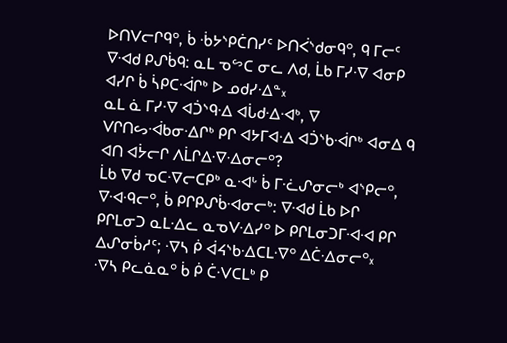ᐅᑎᐯᓕᒋᑫᐤ, ᑳ ᒀᔭᔅᑭᑖᑎᓯᑦ ᐅᑎᐹᔅᑯᓂᑫᐤ, ᑫ ᒥᓕᑦ ᐁᐗᑯ ᑭᔑᑳᑫ: ᓇᒪ ᓀᔥᑕ ᓂᓚ ᐱᑯ, ᒫᑲ ᒥᓯᐌ ᐊᓂᑭ ᐊᓯᒋ ᑳ ᓵᑭᑕᐙᒋᒃ ᐅ ᓄᑯᓯᐎᓐ᙮
ᓇᒪ ᓈ ᒥᓯᐌ ᐊᑑᔅᑫᐎ ᐊᒑᑯᐎᐗᒃ, ᐁ ᐯᒋᑎᔕᐙᑲᓂᐎᒋᒃ ᑭᒋ ᐊᔭᒥᐊᐎ ᐊᑑᔅᑲᐙᒋᒃ ᐊᓂᐃ ᑫ ᐊᑎ ᐊᔮᓕᒋ ᐱᒫᒋᐃᐌᐎᓂᓕᐤ?
ᒫᑲ ᐁᑯ ᓀᑕᐌᓕᑕᑭᒃ ᓇᐗᒡ ᑳ ᒥᓨᔑᓂᓕᒃ ᐊᔅᑭᓕᐤ, ᐁᐗᑴᓕᐤ, ᑳ ᑭᒋᑭᔑᑳᐗᓂᓕᒃ: ᐁᐗᑯ ᒫᑲ ᐅᒋ ᑭᒋᒪᓂᑐ ᓇᒪᐎᓚ ᓇᓀᐯᐎᓯᐤ ᐅ ᑭᒋᒪᓂᑐᒥᐗᐗ ᑭᒋ ᐃᔑᓂᑳᓱᑦ; ᐌᓴ ᑮ ᐋᔦᔅᑲᐎᑕᒪᐌᐤ ᐃᑖᐎᓂᓕᐤ᙮
ᐌᓴ ᑭᓚᓈᓇᐤ ᑳ ᑮ ᑖᐺᑕᒪᒃ ᑭ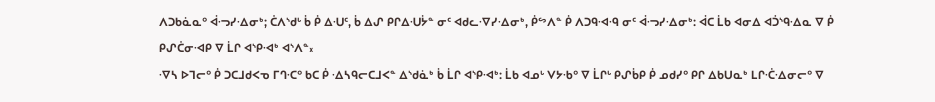ᐱᑐᑲᓈᓇᐤ ᐋᓜᓯᐎᓂᒃ; ᑖᐱᔅᑯᒡ ᑳ ᑮ ᐃᑗᑦ, ᑳ ᐃᔑ ᑭᒋᐃᑗᔮᓐ ᓂᑦ ᐊᑯᓚᐌᓯᐎᓂᒃ, ᑮᔥᐱᓐ ᑮ ᐱᑐᑫᐗᑴ ᓂᑦ ᐋᓜᓯᐎᓂᒃ: ᐋᑕ ᒫᑲ ᐊᓂᐃ ᐊᑑᔅᑫᐎᓇ ᐁ ᑮ ᑭᔑᑖᓂᐗᑭ ᐁ ᒫᒋ ᐊᔅᑭᐗᒃ ᐊᔅᐱᓐ᙮
ᐌᓴ ᐅᒣᓕᐤ ᑮ ᑐᑕᒧᑯᐸᓀ ᒥᒉᑡᐤ ᑲᑕ ᑮ ᐎᓴᑫᓕᑕᒧᐸᓐ ᐃᔅᑯᓈᒃ ᑳ ᒫᒋ ᐊᔅᑭᐗᒃ: ᒫᑲ ᐊᓄᒡ ᐯᔭᑾᐤ ᐁ ᒫᒋᒡ ᑭᔑᑳᑭ ᑮ ᓄᑯᓯᐤ ᑭᒋ ᐃᑲᑌᓇᒃ ᒪᒋᑣᐎᓂᓕᐤ ᐁ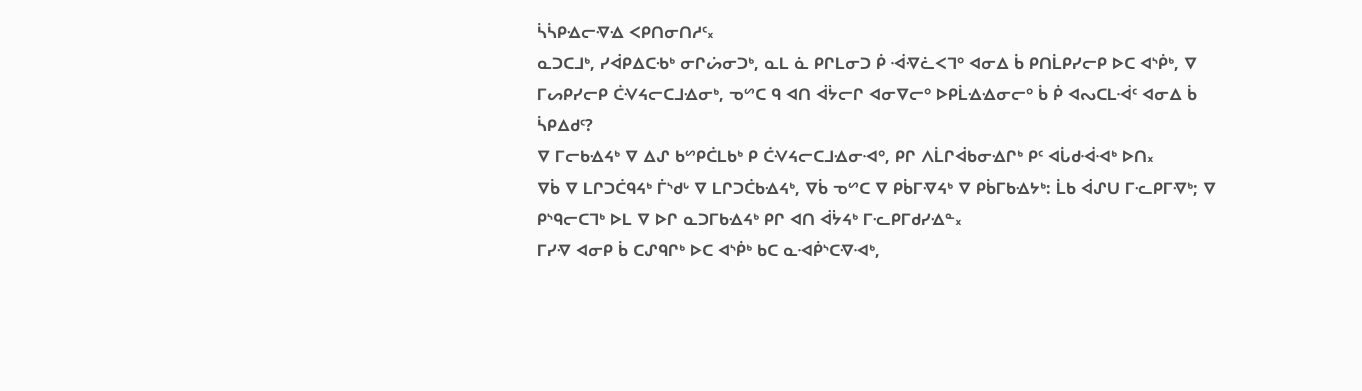ᓵᓵᑭᐎᓕᐌᐎ ᐸᑭᑎᓂᑎᓱᑦ᙮
ᓇᑐᑕᒧᒃ, ᓯᐋᑭᐃᑕᑾᒃ ᓂᒋᔖᓂᑐᒃ, ᓇᒪ ᓈ ᑭᒋᒪᓂᑐ ᑮ ᐙᐌᓛᐸᒣᐤ ᐊᓂᐃ ᑳ ᑭᑎᒫᑭᓯᓕᑭ ᐅᑕ ᐊᔅᑮᒃ, ᐁ ᒥᔕᑭᓯᓕᑭ ᑖᐺᔦᓕᑕᒧᐎᓂᒃ, ᓀᔥᑕ ᑫ ᐊᑎ ᐋᔮᓕᒋ ᐊᓂᐁᓕᐤ ᐅᑭᒫᐎᐎᓂᓕᐤ ᑳ ᑮ ᐊᔓᑕᒪᐙᑦ ᐊᓂᐃ ᑳ ᓵᑭᐃᑯᑦ?
ᐁ ᒥᓕᑲᐎᔦᒃ ᐁ ᐃᔑ ᑲᔥᑭᑖᒪᑲᒃ ᑭ ᑖᐺᔦᓕᑕᒧᐎᓂᐗᐤ, ᑭᒋ ᐱᒫᒋᐋᑲᓂᐎᒋᒃ ᑭᑦ ᐊᒑᑯᐙᐗᒃ ᐅᑎ᙮
ᐁᑳ ᐁ ᒪᒋᑐᑖᑫᔦᒃ ᒦᔅᑯᒡ ᐁ ᒪᒋᑐᑖᑲᐎᔦᒃ, ᐁᑳ ᓀᔥᑕ ᐁ ᑭᑳᒥᐌᔦᒃ ᐁ ᑭᑳᒥᑲᐎᔭᒃ: ᒫᑲ ᐋᔑᑌ ᒥᓦᑭᒥᐌᒃ; ᐁ ᑭᔅᑫᓕᑕᒣᒃ ᐅᒪ ᐁ ᐅᒋ ᓇᑐᒥᑲᐎᔦᒃ ᑭᒋ ᐊᑎ ᐋᔮᔦᒃ ᒥᓦᑭᒥᑯᓯᐎᓐ᙮
ᒥᓯᐌ ᐊᓂᑭ ᑳ ᑕᔑᑫᒋᒃ ᐅᑕ ᐊᔅᑮᒃ ᑲᑕ ᓇᐗᑮᔅᑕᐌᐗᒃ,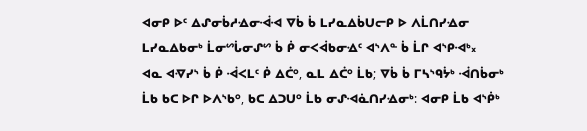ᐊᓂᑭ ᐅᑦ ᐃᔑᓂᑳᓱᐎᓂᐙᐗ ᐁᑳ ᑳ ᒪᓯᓇᐃᑳᑌᓕᑭ ᐅ ᐱᒫᑎᓯᐎᓂ ᒪᓯᓇᐃᑲᓂᒃ ᒫᓂᔥᒑᓂᔑᔥ ᑳ ᑮ ᓂᐸᐋᑲᓂᐎᑦ ᐊᔅᐱᓐ ᑳ ᒫᒋ ᐊᔅᑭᐗᒃ᙮
ᐊᓇ ᐊᐌᓯᔅ ᑳ ᑮ ᐙᐸᒪᑦ ᑮ ᐃᑖᐤ, ᓇᒪ ᐃᑖᐤ ᒫᑲ; ᐁᑳ ᑳ ᒥᓴᔅᑫᔮᒃ ᐙᑎᑳᓂᒃ ᒫᑲ ᑲᑕ ᐅᒋ ᐅᐱᔅᑲᐤ, ᑲᑕ ᐃᑐᑌᐤ ᒫᑲ ᓂᔑᐗᓈᑎᓯᐎᓂᒃ: ᐊᓂᑭ ᒫᑲ ᐊᔅᑮᒃ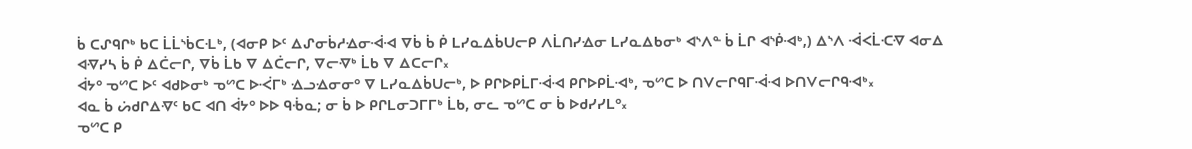ᑳ ᑕᔑᑫᒋᒃ ᑲᑕ ᒫᒫᔅᑳᑕᒶᒃ, (ᐊᓂᑭ ᐅᑦ ᐃᔑᓂᑳᓱᐎᓂᐙᐗ ᐁᑳ ᑳ ᑮ ᒪᓯᓇᐃᑳᑌᓕᑭ ᐱᒫᑎᓯᐎᓂ ᒪᓯᓇᐃᑲᓂᒃ ᐊᔅᐱᓐ ᑳ ᒫᒋ ᐊᔅᑮᐗᒃ,) ᐃᔅᐱ ᐙᐸᒫᑡᐌ ᐊᓂᐃ ᐊᐌᓯᓴ ᑳ ᑮ ᐃᑖᓕᒋ, ᐁᑳ ᒫᑲ ᐁ ᐃᑖᓕᒋ, ᐁᓕᐌᒃ ᒫᑲ ᐁ ᐃᑕᓕᒋ᙮
ᐋᔭᐤ ᓀᔥᑕ ᐅᑦ ᐊᑯᐅᓂᒃ ᓀᔥᑕ ᐅᑆᒥᒃ ᐎᓗᐎᓂᓂᐤ ᐁ ᒪᓯᓇᐃᑳᑌᓕᒃ, ᐅ ᑭᒋᐅᑭᒫᒥᐙᐗ ᑭᒋᐅᑭᒫᐗᒃ, ᓀᔥᑕ ᐅ ᑎᐯᓕᒋᑫᒥᐙᐗ ᐅᑎᐯᓕᒋᑫᐗᒃ᙮
ᐊᓇ ᑳ ᔖᑯᒋᐃᐌᑦ ᑲᑕ ᐊᑎ ᐋᔭᐤ ᐅᐅ ᑫᒀᓇ; ᓂ ᑳ ᐅ ᑭᒋᒪᓂᑐᒥᒥᒃ ᒫᑲ, ᓂᓚ ᓀᔥᑕ ᓂ ᑳ ᐅᑯᓯᓯᒪᐤ᙮
ᓀᔥᑕ ᑭ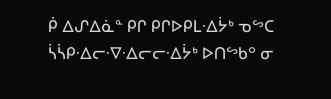ᑮ ᐃᔑᐃᓈᓐ ᑭᒋ ᑭᒋᐅᑭᒪᐎᔮᒃ ᓀᔥᑕ ᓵᓵᑭᐎᓕᐌᐎᓕᓕᐎᔮᒃ ᐅᑎᔥᑲᐤ ᓂ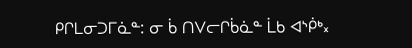ᑭᒋᒪᓂᑐᒥᓈᓐ: ᓂ ᑳ ᑎᐯᓕᒋᑳᓈᓐ ᒫᑲ ᐊᔅᑮᒃ᙮